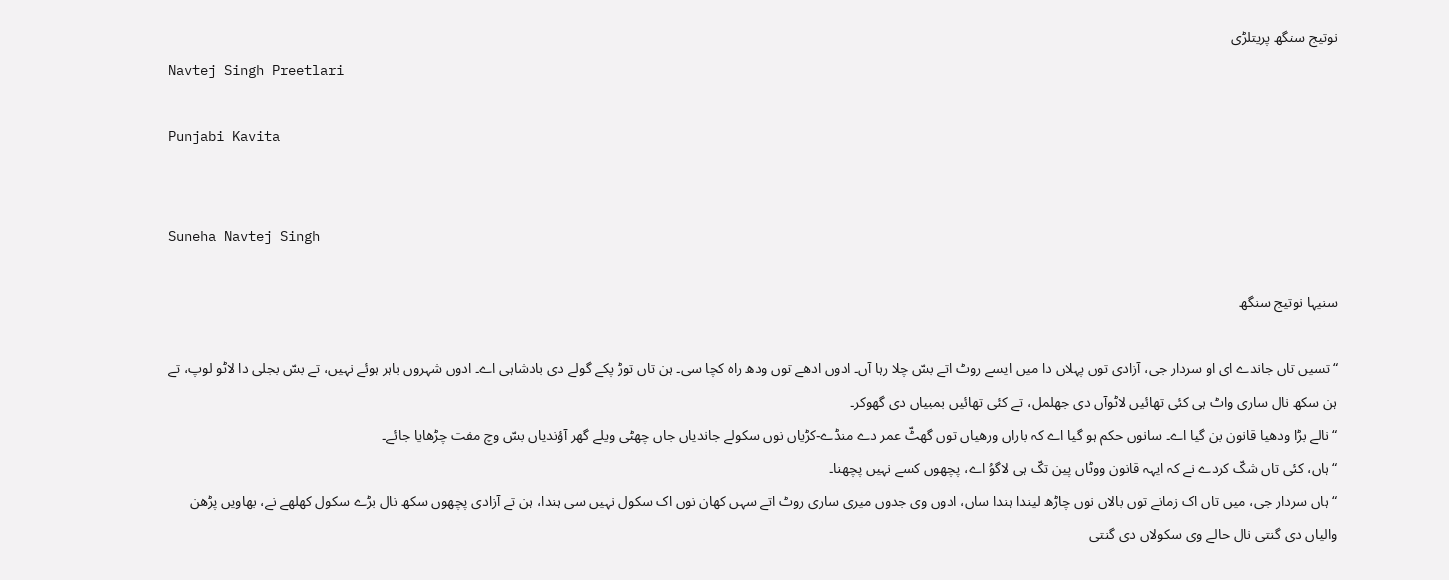نوتیج سنگھ پریتلڑی
Navtej Singh Preetlari

Punjabi Kavita


Suneha Navtej Singh

سنیہا نوتیج سنگھ

“تسیں تاں جاندے ای او سردار جی، آزادی توں پہلاں دا میں ایسے روٹ اتے بسّ چلا رہا آں۔ ادوں ادھے توں ودھ راہ کچا سی۔ ہن تاں توڑ پکے گولے دی بادشاہی اے۔ ادوں شہروں باہر ہوئے نہیں، تے بسّ بجلی دا لاٹو لوپ، تے ہن سکھ نال ساری واٹ ہی کئی تھائیں لاٹوآں دی جھلمل، تے کئی تھائیں بمبیاں دی گھوکر۔
“نالے بڑا ودھیا قانون بن گیا اے۔ سانوں حکم ہو گیا اے کہ باراں ورھیاں توں گھٹّ عمر دے منڈے-کڑیاں نوں سکولے جاندیاں جاں چھٹی ویلے گھر آؤندیاں بسّ وچ مفت چڑھایا جائے۔
“ہاں، کئی تاں شکّ کردے نے کہ ایہہ قانون ووٹاں پین تکّ ہی لاگوُ اے، پچھوں کسے نہیں پچھنا۔
“ہاں سردار جی، میں تاں اک زمانے توں بالاں نوں چاڑھ لیندا ہندا ساں، ادوں وی جدوں میری ساری روٹ اتے سہں کھان نوں اک سکول نہیں سی ہندا، ہن تے آزادی پچھوں سکھ نال بڑے سکول کھلھے نے، بھاویں پڑھن والیاں دی گنتی نال حالے وی سکولاں دی گنتی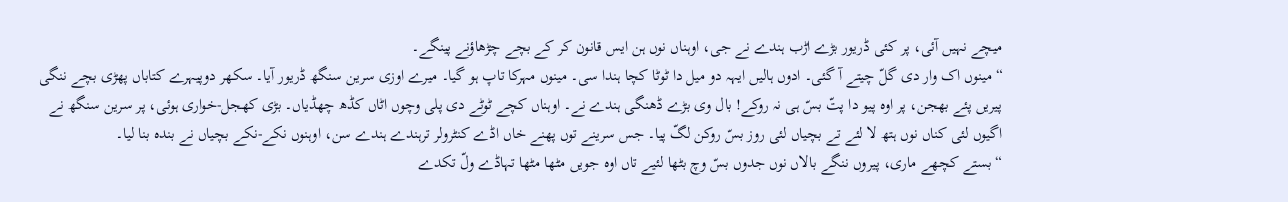میچے نہیں آئی، پر کئی ڈریور بڑے اڑب ہندے نے جی، اوہناں نوں ہن ایس قانون کر کے بچے چڑھاؤنے پینگے۔
“مینوں اک وار دی گلّ چیتے آ گئی۔ ادوں ہالیں ایہہ دو میل دا ٹوٹا کچا ہندا سی۔ مینوں مہرکا تاپ ہو گیا۔ میرے اوزی سرین سنگھ ڈریور آیا۔ سکھر دوپیہرے کتاباں پھڑی بچے ننگی پیریں پئے بھجن، پر اوہ پیو دا پتّ بسّ ہی نہ روکے! بال وی بڑے ڈھنگی ہندے نے۔ اوہناں کچے ٹوٹے دی پلی وچوں اٹاں کڈھ چھڈیاں۔ بڑی کھجل-خواری ہوئی، پر سرین سنگھ نے اگیوں لئی کناں نوں ہتھ لا لئے تے بچیاں لئی روز بسّ روکن لگّ پیا۔ جس سرینے توں پھنے خاں اڈے کنٹرولر ترہندے ہندے سن، اوہنوں نکے-نکے بچیاں نے بندہ بنا لیا۔
“بستے کچھے ماری، پیروں ننگے بالاں نوں جدوں بسّ وچ بٹھا لئیے تاں اوہ جویں مٹھا مٹھا تہاڈے ولّ تکدے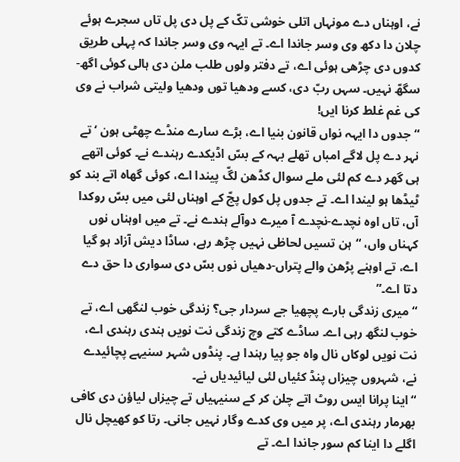نے، اوہناں دے مونہاں اتلی خوشی تکّ کے پل دی پل تاں سجرے ہوئے چلان دا دکھ وی وسر جاندا اے۔ تے ایہہ وی وسر جاندا کہ پہلی طریق کدوں دی چڑھی ہوئی اے، تے دفتر ولوں طلب ملن دی ہالی کوئی اگھ-سگھّ نہیں۔ سہں ربّ دی، کسے ودھیا توں ودھیا ولیتی شراب نے وی کی غم غلط کرنا ایں!
“جدوں دا ایہہ نواں قانون بنیا اے، بڑے سارے منڈے چھٹی ہون ‘تے نہر دے پل لاگے امباں تھلے بہہ کے بسّ اڈیکدے رہندے نے۔ کوئی اتھے ہی گھر دے کم لئی ملے سوال کڈھن لگّ پیندا اے، کوئی گھاہ اتے بند کو ٹیڈھا ہو لیندا اے۔ تے جدوں پل کول پجّ کے اوہناں لئی میں بسّ روکدا آں، تاں اوہ نچدے-نچدے آ میرے دوآلے ہندے نے۔ تے میں اوہناں نوں کہناں واں، “ہن تسیں لحاظی نہیں چڑھ رہے، ساڈا دیش آزاد ہو گیا اے، تے اوہنے پڑھن والے پتراں-دھیاں نوں بسّ دی سواری دا حق دے دتا اے۔”
“میری زندگی بارے پچھیا جے سردار جی؟ زندگی خوب لنگھی اے، تے خوب لنگھ رہی اے۔ ساڈے کتے وچ زندگی نت نویں ہندی رہندی اے، نت نویں لوکاں نال واہ جو پیا رہندا ہے۔ پنڈوں شہر سنیہے پچائیدے نے، شہروں چیزاں پنڈ کئیاں لئی لیائیدیاں نے۔
“اینا پرانا ایس روٹ اتے چلن کر کے سنیہیاں تے چیزاں لیاؤن دی کافی بھرمار رہندی اے، پر میں وی کدے وگار نہیں جانی۔ رتا کو کھیچل نال اگلے دا اینا کم سور جاندا اے۔ تے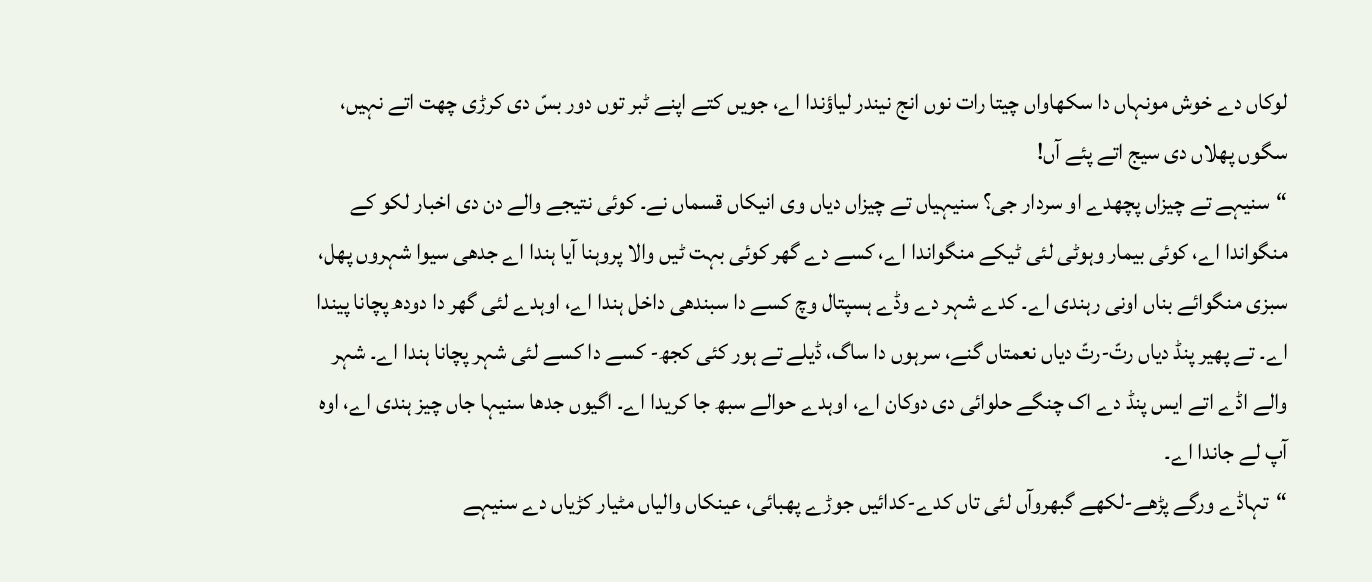لوکاں دے خوش مونہاں دا سکھاواں چیتا رات نوں انج نیندر لیاؤندا اے، جویں کتے اپنے ٹبر توں دور بسّ دی کرڑی چھت اتے نہیں، سگوں پھلاں دی سیج اتے پئے آں!
“سنیہے تے چیزاں پچھدے او سردار جی؟ سنیہیاں تے چیزاں دیاں وی انیکاں قسماں نے۔ کوئی نتیجے والے دن دی اخبار لکو کے منگواندا اے، کوئی بیمار وہوٹی لئی ٹیکے منگواندا اے، کسے دے گھر کوئی بہت ٹیں والا پروہنا آیا ہندا اے جدھی سیوا شہروں پھل، سبزی منگوائے بناں اونی رہندی اے۔ کدے شہر دے وڈے ہسپتال وچ کسے دا سبندھی داخل ہندا اے، اوہدے لئی گھر دا دودھ پچانا پیندا اے۔ تے پھیر پنڈ دیاں رتّ-رتّ دیاں نعمتاں گنے، سرہوں دا ساگ، ڈیلے تے ہور کئی کجھ- کسے دا کسے لئی شہر پچانا ہندا اے۔ شہر والے اڈے اتے ایس پنڈ دے اک چنگے حلوائی دی دوکان اے، اوہدے حوالے سبھ جا کریدا اے۔ اگیوں جدھا سنیہا جاں چیز ہندی اے، اوہ آپ لے جاندا اے۔
“تہاڈے ورگے پڑھے-لکھے گبھروآں لئی تاں کدے-کدائیں جوڑے پھبائی، عینکاں والیاں مٹیار کڑیاں دے سنیہے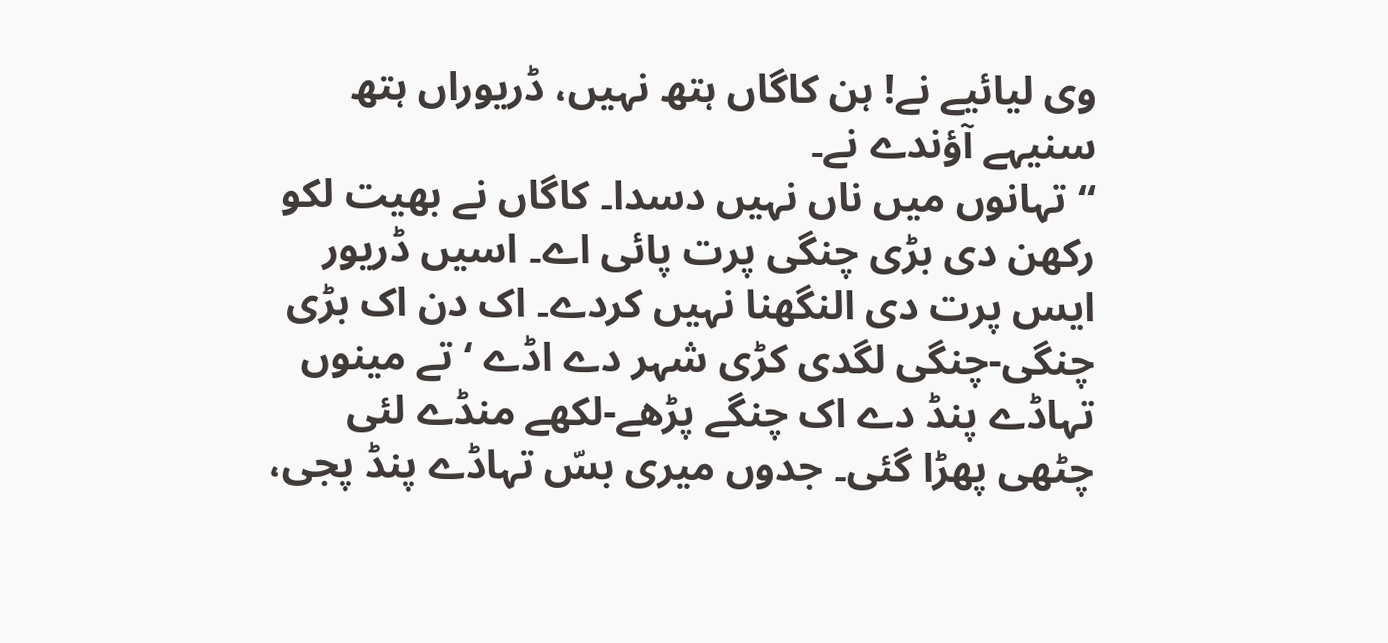وی لیائیے نے! ہن کاگاں ہتھ نہیں، ڈریوراں ہتھ سنیہے آؤندے نے۔
“تہانوں میں ناں نہیں دسدا۔ کاگاں نے بھیت لکو رکھن دی بڑی چنگی پرت پائی اے۔ اسیں ڈریور ایس پرت دی النگھنا نہیں کردے۔ اک دن اک بڑی چنگی-چنگی لگدی کڑی شہر دے اڈے ‘تے مینوں تہاڈے پنڈ دے اک چنگے پڑھے-لکھے منڈے لئی چٹھی پھڑا گئی۔ جدوں میری بسّ تہاڈے پنڈ پجی،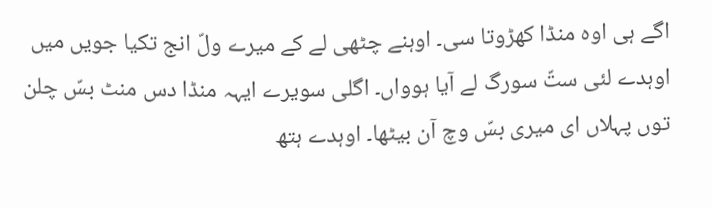اگے ہی اوہ منڈا کھڑوتا سی۔ اوہنے چٹھی لے کے میرے ولّ انج تکیا جویں میں اوہدے لئی ستّ سورگ لے آیا ہوواں۔ اگلی سویرے ایہہ منڈا دس منٹ بسّ چلن توں پہلاں ای میری بسّ وچ آن بیٹھا۔ اوہدے ہتھ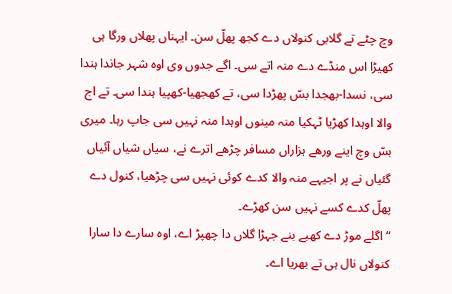وچ چٹے تے گلابی کنولاں دے کجھ پھلّ سن۔ ایہناں پھلاں ورگا ہی کھیڑا اس منڈے دے منہ اتے سی۔ اگے جدوں وی اوہ شہر جاندا ہندا سی، نسدا-بھجدا بسّ پھڑدا سی، تے کھجھیا-کھپیا ہندا سی۔ تے اج والا اوہدا کھڑیا ٹہکیا منہ مینوں اوہدا منہ نہیں سی جاپ رہا۔ میری بسّ وچ اینے ورھے ہزاراں مسافر چڑھے اترے نے، سیاں شیاں آئیاں گئیاں نے پر اجیہے منہ والا کدے کوئی نہیں سی چڑھیا، کنول دے پھلّ کدے کسے نہیں سن کھڑے۔
“اگلے موڑ دے کھبے بنے جہڑا گلاں دا چھپڑ اے، اوہ سارے دا سارا کنولاں نال ہی تے بھریا اے۔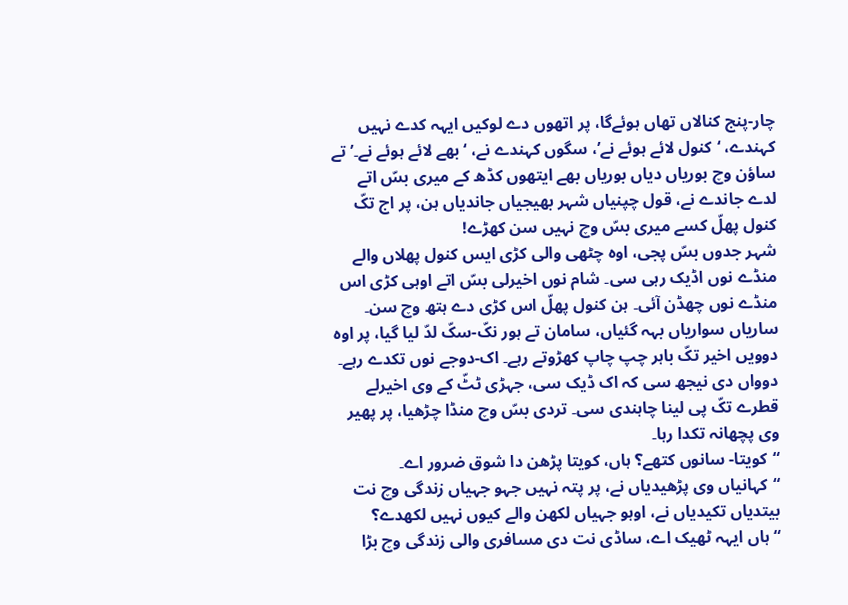چار-پنج کنالاں تھاں ہوئےگا، پر اتھوں دے لوکیں ایہہ کدے نہیں کہندے، ‘کنول لائے ہوئے نے’، سگوں کہندے نے، ‘بھے لائے ہوئے نے۔’ تے ساؤن وچ بوریاں دیاں بوریاں بھے ایتھوں کڈھ کے میری بسّ اتے لدے جاندے نے، قول چپنیاں شہر بھیجیاں جاندیاں ہن، پر اج تکّ کنول پھلّ کسے میری بسّ وچ نہیں سن کھڑے!
شہر جدوں بسّ پجی، اوہ چٹھی والی کڑی ایس کنول پھلاں والے منڈے نوں اڈیک رہی سی۔ شام نوں اخیرلی بسّ اتے اوہی کڑی اس منڈے نوں چھڈن آئی۔ ہن کنول پھلّ اس کڑی دے ہتھ وچ سن۔
ساریاں سواریاں بہہ گئیاں، سامان تے ہور نکّ-سکّ لدّ لیا گیا، پر اوہ دوویں اخیر تکّ باہر چپ چاپ کھڑوتے رہے۔ اک-دوجے نوں تکدے رہے۔ دوواں دی نیجھ سی کہ اک ڈیک سی، جہڑی ٹٹّ کے وی اخیرلے قطرے تکّ پی لینا چاہندی سی۔ تردی بسّ وچ منڈا چڑھیا، پر پھیر وی پچھانہ تکدا رہا۔
“کویتا- سانوں کتھے؟ ہاں، کویتا پڑھن دا شوق ضرور اے۔
“کہانیاں وی پڑھیدیاں نے، پر پتہ نہیں جہو جہیاں زندگی وچ نت بیتدیاں تکیدیاں نے، اوہو جہیاں لکھن والے کیوں نہیں لکھدے؟
“ہاں ایہہ ٹھیک اے، ساڈی نت دی مسافری والی زندگی وچ بڑا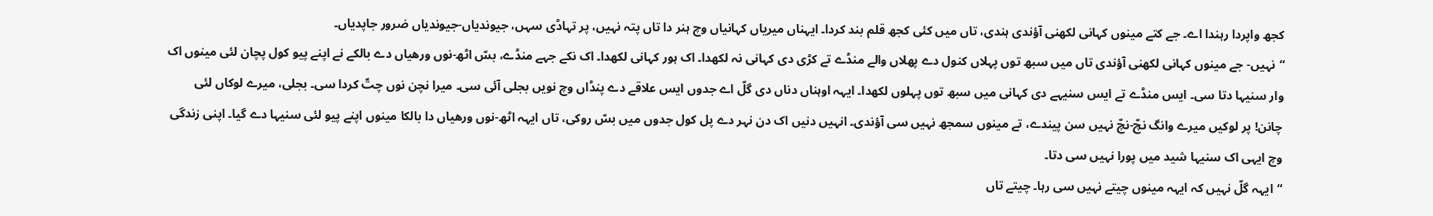کجھ واپردا رہندا اے۔ جے کتے مینوں کہانی لکھنی آؤندی ہندی، تاں میں کئی کجھ قلم بند کردا۔ ایہناں میریاں کہانیاں وچ ہنر دا تاں پتہ نہیں، پر تہاڈی سہں، جیوندیاں-جیوندیاں ضرور جاپدیاں۔
“نہیں- جے مینوں کہانی لکھنی آؤندی تاں میں سبھ توں پہلاں کنول دے پھلاں والے منڈے تے کڑی دی کہانی نہ لکھدا۔ اک ہور کہانی لکھدا۔ اک نکے جہے منڈے، بسّ اٹھ-نوں ورھیاں دے بالکے نے اپنے پیو کول پچان لئی مینوں اک وار سنیہا دتا سی۔ ایس منڈے تے ایس سنیہے دی کہانی میں سبھ توں پہلوں لکھدا۔ ایہہ اوہناں دناں دی گلّ اے جدوں ایس علاقے دے پنڈاں وچ نویں بجلی آئی سی۔ میرا نچن نوں چتّ کردا سی۔ بجلی، میرے لوکاں لئی چانن! پر لوکیں میرے وانگ نچّ-نچّ نہیں سن پیندے، تے مینوں سمجھ نہیں سی آؤندی۔ انہیں دنیں اک دن نہر دے پل کول جدوں میں بسّ روکی، تاں ایہہ اٹھ-نوں ورھیاں دا بالکا مینوں اپنے پیو لئی سنیہا دے گیا۔ اپنی زندگی وچ ایہی اک سنیہا شید میں پورا نہیں سی دتا۔
“ایہہ گلّ نہیں کہ ایہہ مینوں چیتے نہیں سی رہا۔ چیتے تاں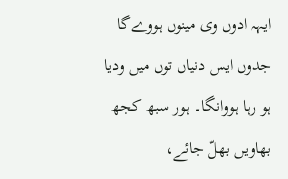ایہہ ادوں وی مینوں ہووےگا جدوں ایس دنیاں توں میں ودیا ہو رہا ہووانگا۔ ہور سبھ کجھ بھاویں بھلّ جائے،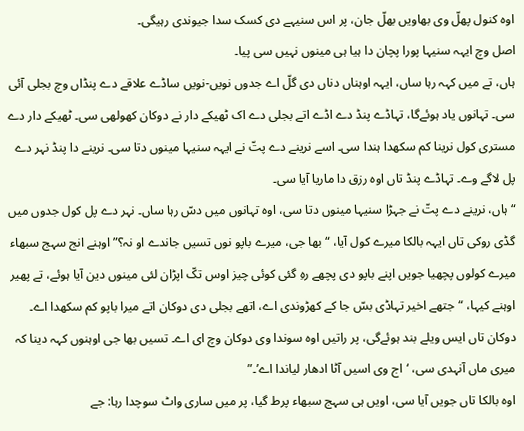اوہ کنول پھلّ وی بھاویں بھلّ جان، پر اس سنیہے دی کسک سدا جیوندی رہیگی۔
اصل وچ ایہہ سنیہا پورا پچان دا ہیا ہی مینوں نہیں سی پیا۔
ہاں، تے میں کہہ رہا ساں، ایہہ اوہناں دناں دی گلّ اے جدوں نویں-نویں ساڈے علاقے دے پنڈاں وچ بجلی آئی سی۔ تہانوں یاد ہوئےگا، تہاڈے پنڈ دے اڈے اتے بجلی دے اک ٹھیکے دار نے دوکان کھولھی سی۔ ٹھیکے دار دے مستری کول نرینا کم سکھدا ہندا سی۔ اسے نرینے دے پتّ نے ایہہ سنیہا مینوں دتا سی۔ نرینے دا پنڈ نہر دے پل لاگے وے۔ تہاڈے پنڈ تاں اوہ رزق دا ماریا آیا سی۔
“ہاں، نرینے دے پتّ نے جہڑا سنیہا مینوں دتا سی، اوہ تہانوں میں دسّ رہا ساں۔ نہر دے پل کول جدوں میں گڈی روکی تاں ایہہ بالکا میرے کول آیا، “بھا جی، میرے باپو نوں تسیں جاندے او نہ؟” اوہنے انج سہج سبھاء میرے کولوں پچھیا جویں اپنے باپو دی پچھے رہِ گئی کوئی چیز اوس تکّ اپڑان لئی مینوں دین آیا ہوئے، تے پھیر اوہنے کیہا، “جتھے اخیر تہاڈی بسّ جا کے کھڑوندی اے، اتھے بجلی دی دوکان اتے میرا باپو کم سکھدا اے۔ دوکان تاں ایس ویلے بند ہوئےگی، پر راتیں اوہ سوندا وی دوکان وچ ای اے۔ تسیں بھا جی اوہنوں کہہ دینا کہ میری ماں آنہدی سی، ‘اج وی اسیں آٹا ادھار لیاندا اے’۔”
اوہ بالکا تاں جویں آیا سی، اویں ہی سہج سبھاء پرط گیا، پر میں ساری واٹ سوچدا رہا: جے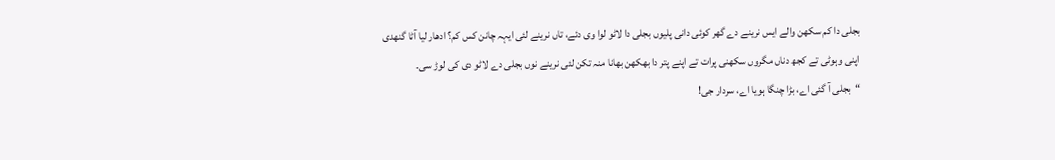بجلی دا کم سکھن والے ایس نرینے دے گھر کوئی دانی پلیوں بجلی دا لاٹو لوا وی دئے، تاں نرینے لئی ایہہ چانن کس کم؟ ادھار لیا آٹا گنھدی اپنی وہوٹی تے کجھ دناں مگروں سکھنی پرات تے اپنے پتر دا بھکھن بھانا منہ تکن لئی نرینے نوں بجلی دے لاٹو دی کی لوڑ سی۔
“بجلی آ گئی اے، بڑا چنگا ہویا اے، سردار جی!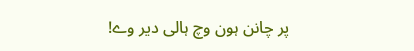پر چانن ہون وچ ہالی دیر وے!